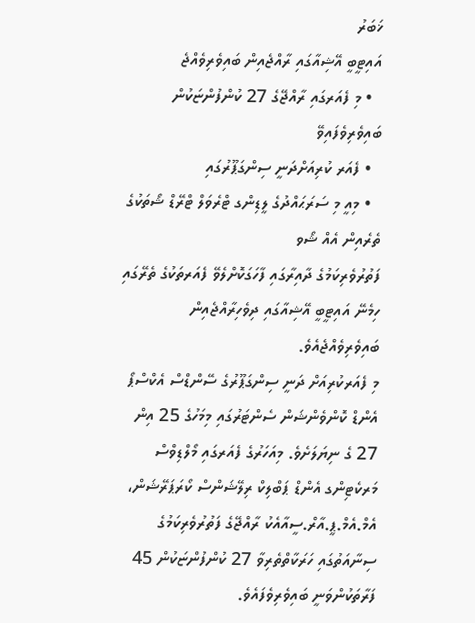ޚަބަރު
އައިޓީބީ އޭޝިއާގައި ރާއްޖެއިން ބައިވެރިވެއްޖެ
  • މި ފެއަރގައި ރާއްޖޭގެ 27 ކުންފުންޏަކުން ބައިވެރިވެފައިވޭ
  • ފެއަރ ކުރިއަށްދަނީ ސިންގަޕޫރުގައި
  • މިއީ މި ސަރަޙައްދުގެ ލީޑިންގ ޓްރެވަލް ޓްރޭޑް ޝޯތަކުގެ ތެރެއިން އެއް ޝޯވ
ފަތުރުވެރިކަމުގެ ދާއިރާގައި ފާހަގަކޮށްލެވޭ ފެއަރތަކުގެ ތެރޭގައި ހިމެނޭ އައިޓީބީ އޭޝިއާގައި ދިވެހިރާއްޖެއިން ބައިވެރިވެއްޖެއެވެ.
މި ފެއަރކުރިއަށް ދަނީ ސިންގަޕޫރުގެ ސޭންޑްސް އެކްސްޕޯ އެންޑް ކޮންވެންޝަން ސެންޓަރުގައި މިމަހުގެ 25 އިން 27 ގެ ނިޔަލަށެވެ. މިއަހަރުގެ ފެއަރގައި މޯލްޑިވްސް މަރކެޓިންގ އެންޑް ޕަބްލިކް ރިލޭޝަންސް ކޯރަޕަރޭޝަން، އެމް.އެމް.ޕީ.އާރް.ސީއާއެކު ރާއްޖޭގެ ފަތުރުވެރިކަމުގެ ސިނާއަތުގައި ހަރަކާތްތެރިވާ 27 ކުންފުންޏަކުން 45 ފަރާތަކުންވަނީ ބައިވެރިވެފައެވެ.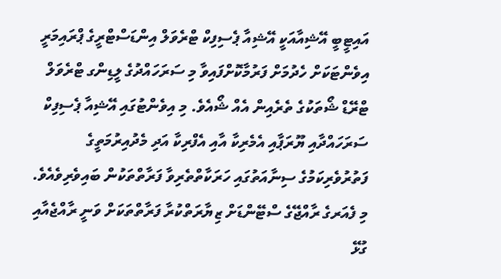އައިޓީބީ އޭޝިއާއަކީ އޭޝިއާ ޕެސިފިކް ޓްރެވަލް އިންޑަސްޓްރީގެ ޕްރައިމަރީ އިވެންޓަކަށް ހެދުމަށް ފަރުމާކޮށްފައިވާ މި ސަރަހައްދުގެ ލީޑިންގ ޓްރެވަލް ޓްރޭޑް ޝޯތަކުގެ ތެރެއިން އެއް ޝޯއެވެ. މި އިވެންޓުގައި އޭޝިއާ ޕެސިފިކް ސަރަހައްދާއި ޔޫރަޕާއި އެމެރިކާ އާއި އެފްރިކާ އަދި މެދުއިރުމަތީގެ ފަތުރުވެރިކަމުގެ ސިނާއަތުގައި ހަރަކާތްތެރިވާ ފަރާތްތަކުން ބައިވެރިވެއެވެ.
މި ފެއަރގެ ރާއްޖޭގެ ސްޓޭންޑަށް ޒިޔާރަތްކުރާ ފަރާތްތަކަށް ވަނީ ރާއްޖެއާއި ގުޅޭ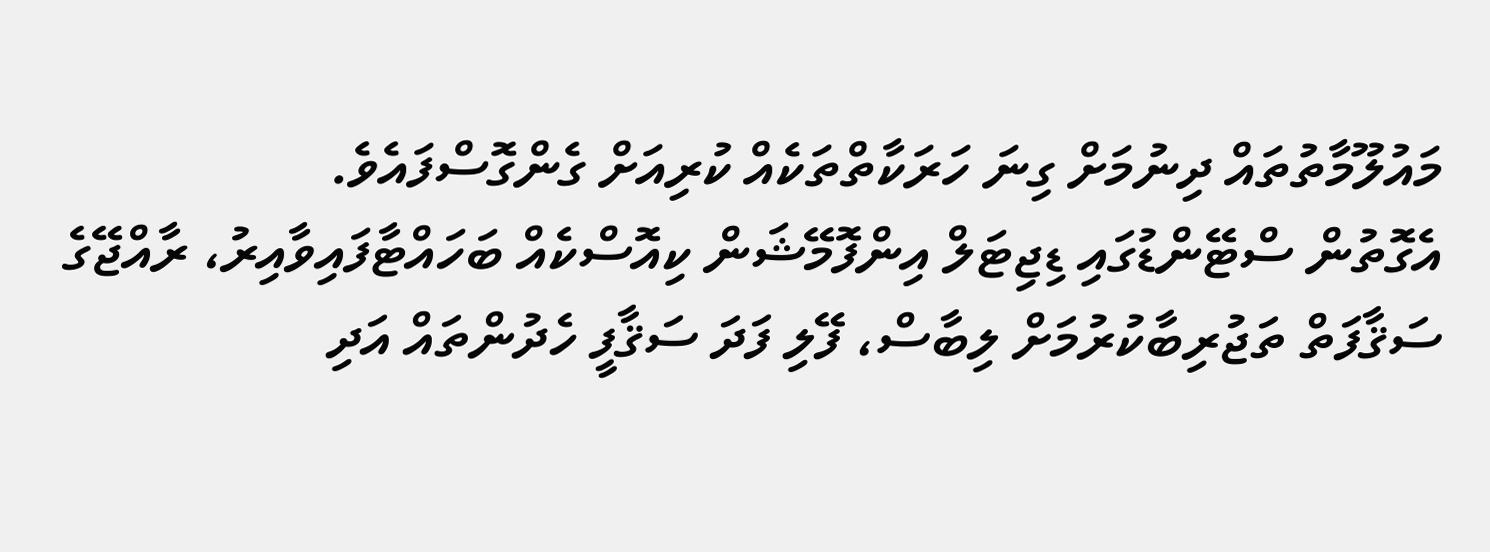މައުލޫމާތުތައް ދިނުމަށް ގިނަ ހަރަކާތްތަކެއް ކުރިއަށް ގެންގޮސްފައެވެ.
އެގޮތުން ސްޓޭންޑުގައި ޑިޖިޓަލް އިންފޮމޭޝަން ކިއޮސްކެއް ބަހައްޓާފައިވާއިރު، ރާއްޖޭގެ ސަޤާފަތް ތަޖުރިބާކުރުމަށް ލިބާސް، ފޭލި ފަދަ ސަޤާފީ ހެދުންތައް އަދި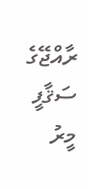ރާއްޖޭގެ ސަޤާފީ މީރު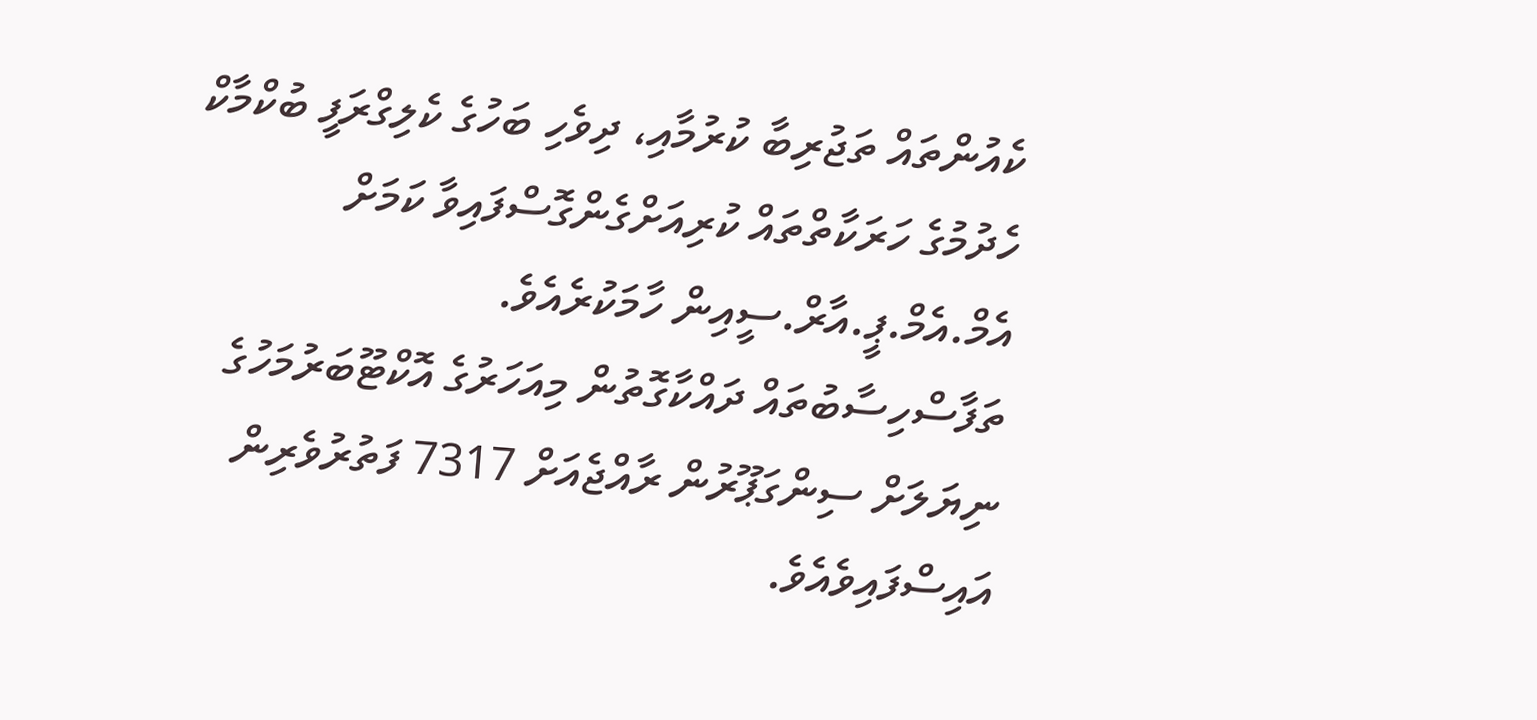ކެއުންތައް ތަޖުރިބާ ކުރުމާއި، ދިވެހި ބަހުގެ ކެލިގްރަފީ ބުކްމާކް ހެދުމުގެ ހަރަކާތްތައް ކުރިއަށްގެންގޮސްފައިވާ ކަމަށް އެމް.އެމް.ޕީ.އާރް.ސީއިން ހާމަކުރެއެވެ.
ތަފާސްހިސާބުތައް ދައްކާގޮތުން މިއަހަރުގެ އޮކްޓޫބަރުމަހުގެ ނިޔަލަށް ސިންގަޕޫރުން ރާއްޖެއަށް 7317 ފަތުރުވެރިން އައިސްފައިވެއެވެ.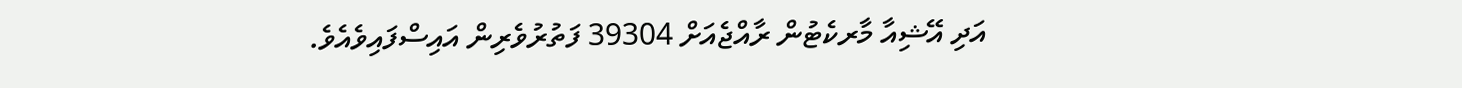އަދި އޭޝިއާ މާރކެޓުން ރާއްޖެއަށް 39304 ފަތުރުވެރިން އައިސްފައިވެއެވެ.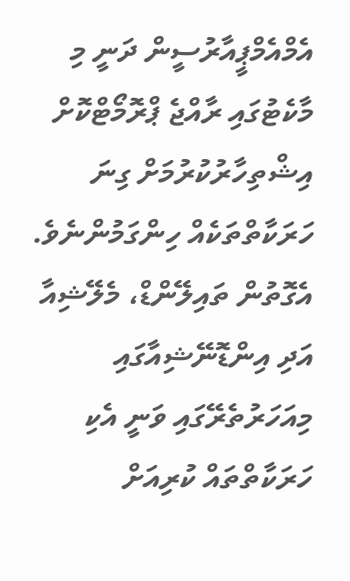އެމްއެމްޕީއާރުސީން ދަނީ މި މާކެޓުގައި ރާއްޖެ ޕްރޮމޯޓްކޮށް އިޝްތިހާރުކުރުމަށް ގިނަ ހަރަކާތްތަކެއް ހިންގަމުންނެވެ. އެގޮތުން ތައިލޭންޑް، މެލޭޝިއާ އަދި އިންޑޮނޭޝިއާގައި މިއަހަރުތެރޭގައި ވަނީ އެކި ހަރަކާތްތައް ކުރިއަށް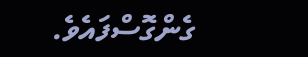ގެންގޮސްފައެވެ.